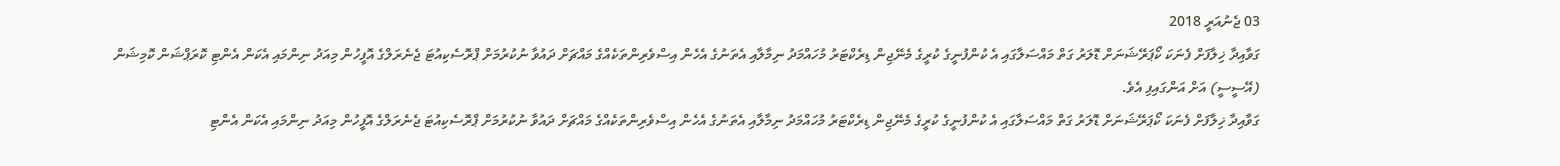03 ޖެނުއަރީ 2018
ގަވާއިދާ ޚިލާފަށް ފެނަކަ ކޯޕަރޭޝަނަށް ޑޮލަރު ގަތް މައްސަލާގައި އެ ކުންފުނީގެ ކުރީގެ މެނޭޖިން ޑިރެކްޓަރު މުހައްމަދު ނިމާލާއި އެތަނުގެ އެހެން އިސްވެރިންތަކެއްގެ މައްޗަށް ދައުވާ ނުކުރުމަށް ޕްރޮސެކިއުޓަ ޖެނެރަލްގެ އޮފީހުން މިއަދު ނިންމައި އެކަން އެންޓި ކޮރަޕްޝަން ކޮމިޝަން (އޭސީސީ) އަށް އަންގައިފި އެވެ.
ގަވާއިދާ ޚިލާފަށް ފެނަކަ ކޯޕަރޭޝަނަށް ޑޮލަރު ގަތް މައްސަލާގައި އެ ކުންފުނީގެ ކުރީގެ މެނޭޖިން ޑިރެކްޓަރު މުހައްމަދު ނިމާލާއި އެތަނުގެ އެހެން އިސްވެރިންތަކެއްގެ މައްޗަށް ދައުވާ ނުކުރުމަށް ޕްރޮސެކިއުޓަ ޖެނެރަލްގެ އޮފީހުން މިއަދު ނިންމައި އެކަން އެންޓި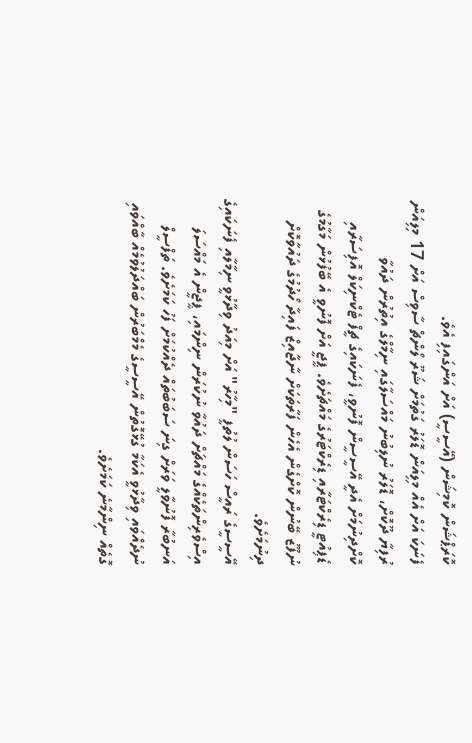ކޮރަޕްޝަން ކޮމިޝަން (އޭސީސީ) އަށް އަންގައިފި އެވެ.
ފެނަކަ އަށް އެއް މިލިއަން ޑޮލަރު ގަތުމަށް ޝަރޫ ލޯންޗް ސާވިސް އަށް 17 މިލިއަން ރުފިޔާ ދޫކޮށް، ޑޮލަރު ނުލިބުނު މައްސަލާގައި ނިމާލްގެ އިތުރުން ދައުވާ ކޮށްދިނުމަށް އެދީ އޭސީސީން ފޮނުވީ، ފެނަކައިގެ ޗީފް ޓެކްނިކަލް އޮފިސަރާއި ޑެޕިއުޓީ ޑިރެކްޓަރާއި ޑިރެކްޓަރުގެ މައްޗަށެވެ. ޕީޖީ އަށް ފޮނުވީ އެ ބޭފުޅުން މަގާމުގެ ނުފޫޒު ބޭނުން ކޮށްގެން އެހެން ފަރާތަކަށް ނާޖާއިޒް ފައިދާ ހޯދުމުގެ ދައުވާކޮށް ދިނުމަށެވެ.
އޭސީސީގެ ރައީސް ހަސަން ލުތުފީ "މިހާރު" އަށް މިއަދު ވިދާޅުވީ ނިމާލާއި ފެނަކައިގެ އިސްވެރިންތަކެއްގެ މައްޗަށް ދައުވާ ނުކުރަން ނިންމައި، ޕީޖީން އެ މައްސަލަ އަނބުރާ ފޮނުވާލީ ވަރަށް ގިނަ ސަބަބުތައް ދެއްކުމަށް ފަހު ކަމަށެވެ. ތަފްސީލް ނުދެއްވައި ވިދާޅުވީ އެކަމާ ގުޅޭގޮތުން އޭސީސީގެ މެމްބަރުން ބައްދަލުވުމެއް ބާއްވައި ގޮތެއް ނިންމާނެ ކަމަށެވެ.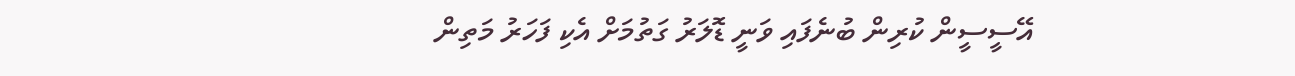އޭސީސީން ކުރިން ބުނެފައި ވަނީ ޑޮލަރު ގަތުމަށް އެކި ފަހަރު މަތިން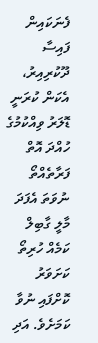ފެނަކައިން ފައިސާ ދޫކުރިއިރު، އެކަން ކުރަނީ ޑޮލަރު ވިއްކުމުގެ ހުއްދަ އޮތް ފަރާތެއްތޯ ނުވަތަ އެފަދަ މާލީ ގާބިލް ކަމެއް ހުރިތޯ ކަށަވަރު ކޮށްފައި ނުވާ ކަމަށެވެ. އަދި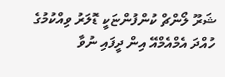ޝަރޫ ލޯންޗް ކުންފުންޏަކީ ޑޮލަރު ވިއްކުމުގެ ހުއްދަ އެމްއެމްއޭ އިން ދީފައި ނުވާ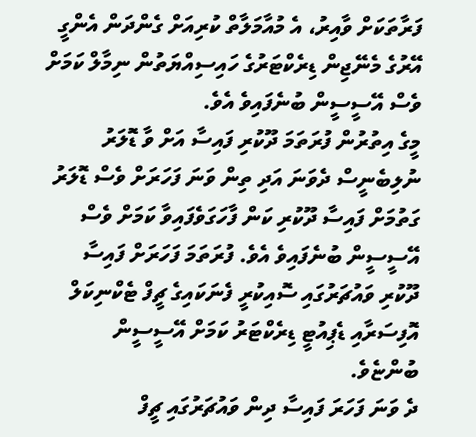ފަރާތަކަށް ވާއިރު، އެ މުއާމަލާތް ކުރިއަށް ގެންދަން އެންގީ އޭރުގެ މެނޭޖިން ޑިރެކްޓަރުގެ ހައިސިއްޔަތުން ނިމާލް ކަމަށް ވެސް އޭސީސީން ބުނެފައިވެ އެވެ.
މީގެ އިތުރުން ފުރަތަމަ ދޫކުރި ފައިސާ އަށް ވާ ޑޮލަރު ނުލިބެނީސް ދެވަނަ އަދި ތިން ވަނަ ފަހަރަށް ވެސް ޑޮލަރު ގަތުމަށް ފައިސާ ދޫކުރި ކަން ފާހަގަވެފައިވާ ކަމަށް ވެސް އޭސީސީން ބުނެފައިވެ އެވެ. ފުރަތަމަ ފަހަރަށް ފައިސާ ދޫކުރި ވައުޗަރުގައި ސޮއިކުރީ ފެނަކައިގެ ޗީފް ޓެކްނިކަލް އޮފިސަރާއި ޑެޕިއުޓީ ޑިރެކްޓަރު ކަމަށް އޭސީސީން ބުންޏެވެ.
ދެ ވަނަ ފަހަރަ ފައިސާ ދިން ވައުޗަރުގައި ޗީފް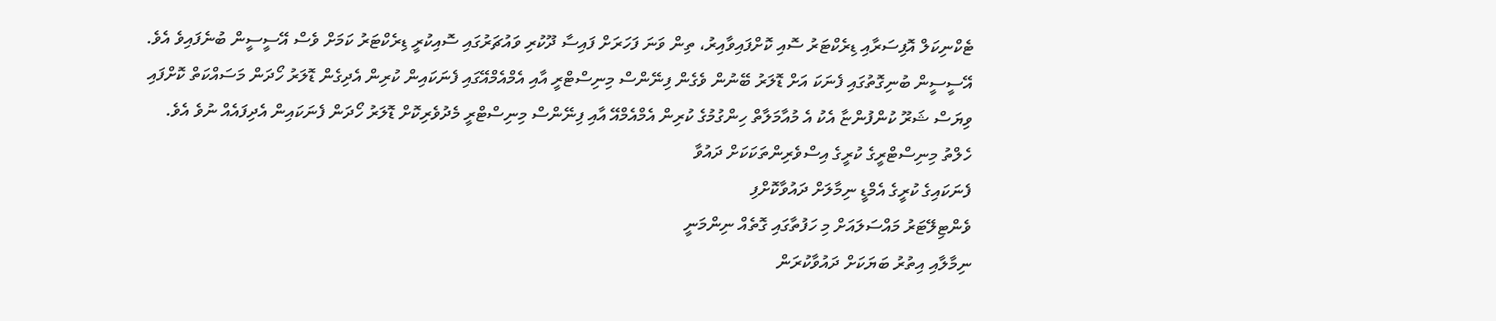ޓެކްނިކަލް އޮފިސަރާއި ޑިރެކްޓަރު ސޮއި ކޮށްފައިވާއިރު، ތިން ވަނަ ފަހަރަށް ފައިސާ ދޫކުރި ވައުޗަރުގައި ސޮއިކުރީ ޑިރެކްޓަރު ކަމަށް ވެސް އޭސީސީން ބުނެފައިވެ އެވެ. އޭސީސީން ބުނިގޮތުގައި ފެނަކަ އަށް ޑޮލަރު ބޭނުން ވެގެން ފިނޭންސް މިނިސްޓްރީ އާއި އެމްއެމްއޭގައި ފެނަކައިން ކުރިން އެދިގެން ޑޮލަރު ހޯދަން މަސައްކަތް ކޮށްފައި ވިޔަސް ޝަރޫ ކުންފުންޏާ އެކު އެ މުއާމަލާތް ހިންގުމުގެ ކުރިން އެމްއެމްއޭ އާއި ފިނޭންސް މިނިސްޓްރީ މެދުވެރިކޮށް ޑޮލަރު ހޯދަން ފެނަކައިން އެދިފައެއް ނުވެ އެވެ.
ހެލްތު މިނިސްޓްރީގެ ކުރީގެ އިސްވެރިންތަކަކަށް ދައުވާ
ފެނަކައިގެ ކުރީގެ އެމްޑީ ނިމާލަށް ދައުވާކޮށްފި
ވެންޓިލޭޓަރު މައްސަލައަށް މި ހަފުތާގައި ގޮތެއް ނިންމަނީ
ނިމާލާއި އިތުރު ބަޔަކަށް ދައުވާކުރަން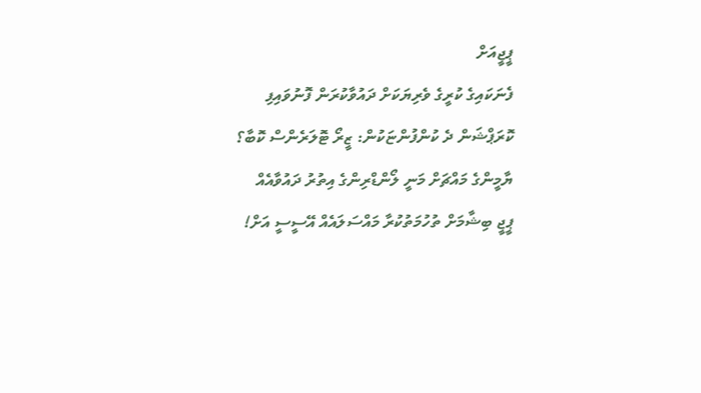ޕީޖީއަށް
ފެނަކައިގެ ކުރީގެ ވެރިޔަކަށް ދައުވާކުރަން ފޮނުވައިފި
ކޮރަޕްޝަން ދެ ކުންފުންޏަކުން: ޒީރޯ ޓޮލަރެންސް ކޮބާ؟
ޔާމީންގެ މައްޗަށް މަނީ ލޯންޑްރިންގެ އިތުރު ދައުވާއެއް
ޕީޖީ ބިޝާމަށް ތުހުމަތުކުރާ މައްސަލައެއް އޭސީސީ އަށް!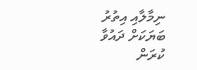ނިމާލާއި އިތުރު ބަޔަކަށް ދައުވާ ކުރަން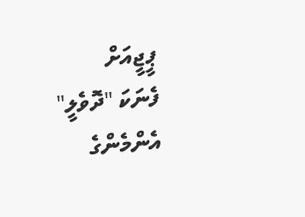ޕީޖީއަށް
ފެނަކަ "ދޮވެލީ" އެންމެންގެ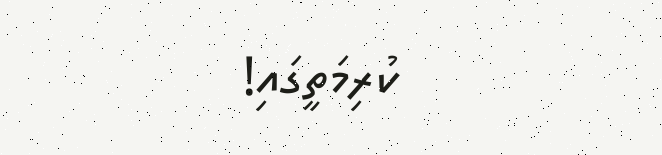ކުރިމަތީގައި!